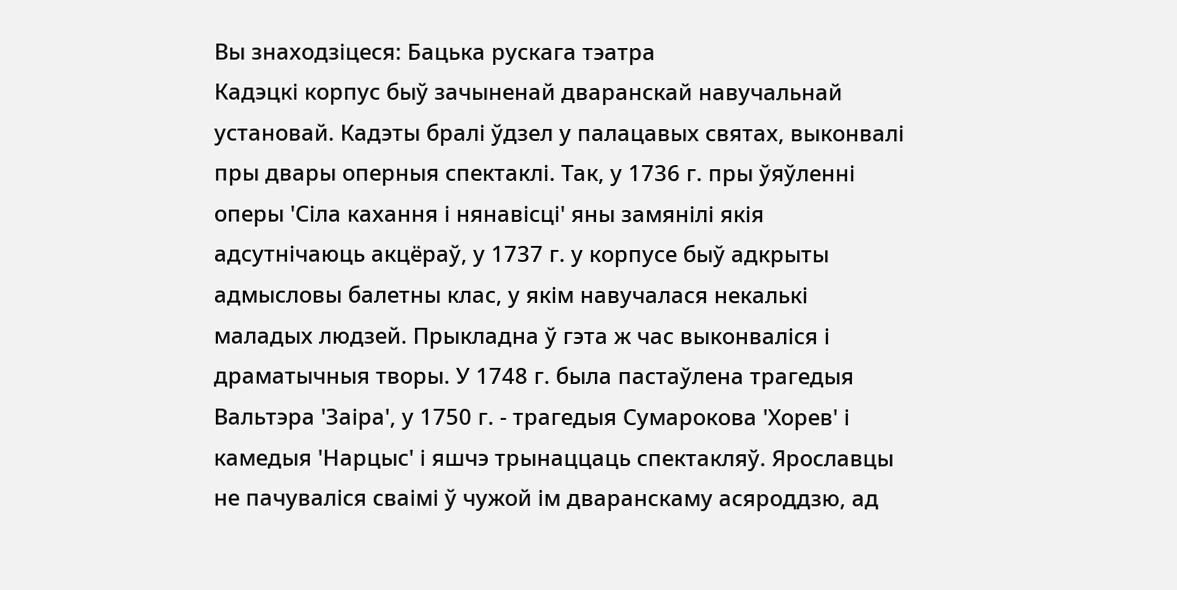Вы знаходзіцеся: Бацька рускага тэатра
Кадэцкі корпус быў зачыненай дваранскай навучальнай установай. Кадэты бралі ўдзел у палацавых святах, выконвалі пры двары оперныя спектаклі. Так, у 1736 г. пры ўяўленні оперы 'Сіла кахання і нянавісці' яны замянілі якія адсутнічаюць акцёраў, у 1737 г. у корпусе быў адкрыты адмысловы балетны клас, у якім навучалася некалькі маладых людзей. Прыкладна ў гэта ж час выконваліся і драматычныя творы. У 1748 г. была пастаўлена трагедыя Вальтэра 'Заіра', у 1750 г. - трагедыя Сумарокова 'Хорев' і камедыя 'Нарцыс' і яшчэ трынаццаць спектакляў. Ярославцы не пачуваліся сваімі ў чужой ім дваранскаму асяроддзю, ад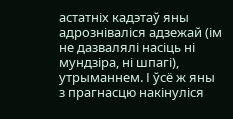астатніх кадэтаў яны адрозніваліся адзежай (ім не дазвалялі насіць ні мундзіра, ні шпагі), утрыманнем. І ўсё ж яны з прагнасцю накінуліся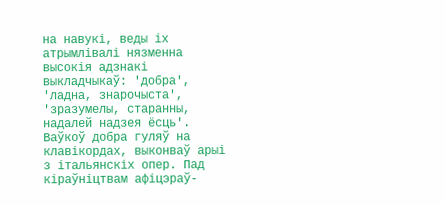на навукі, веды іх атрымлівалі нязменна высокія адзнакі выкладчыкаў: 'добра', 'ладна, знарочыста', 'зразумелы, старанны, надалей надзея ёсць'.
Ваўкоў добра гуляў на клавікордах, выконваў арыі з італьянскіх опер. Пад кіраўніцтвам афіцэраў-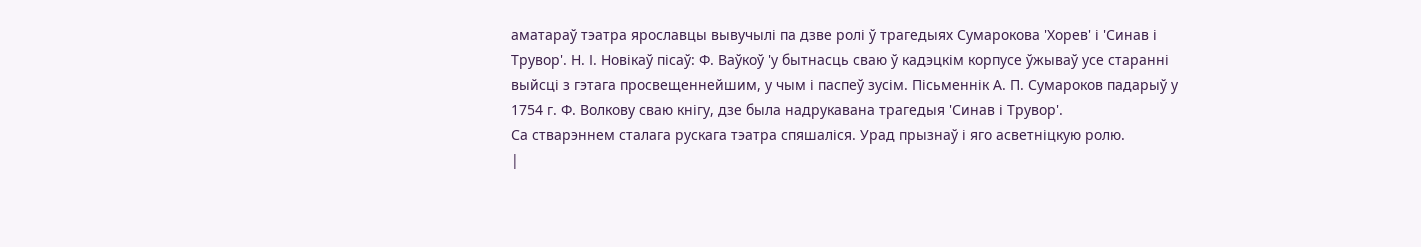аматараў тэатра ярославцы вывучылі па дзве ролі ў трагедыях Сумарокова 'Хорев' і 'Синав і Трувор'. Н. І. Новікаў пісаў: Ф. Ваўкоў 'у бытнасць сваю ў кадэцкім корпусе ўжываў усе старанні выйсці з гэтага просвещеннейшим, у чым і паспеў зусім. Пісьменнік А. П. Сумароков падарыў у 1754 г. Ф. Волкову сваю кнігу, дзе была надрукавана трагедыя 'Синав і Трувор'.
Са стварэннем сталага рускага тэатра спяшаліся. Урад прызнаў і яго асветніцкую ролю.
|